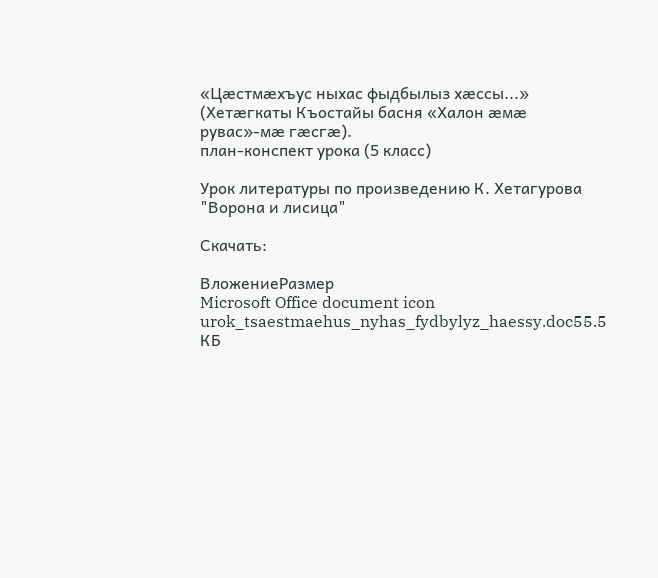«Цæстмæхъус ныхас фыдбылыз хæссы...» (Хетæгкаты Къостайы басня «Халон æмæ рувас»-мæ гæсгæ).
план-конспект урока (5 класс)

Урок литературы по произведению К. Хетагурова "Ворона и лисица"

Скачать:

ВложениеРазмер
Microsoft Office document icon urok_tsaestmaehus_nyhas_fydbylyz_haessy.doc55.5 КБ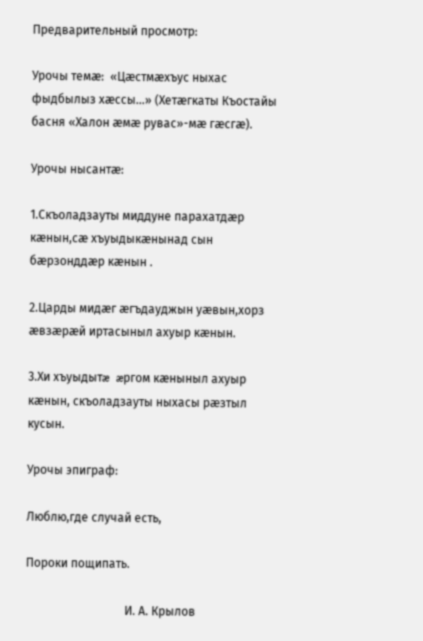Предварительный просмотр:

Урочы темæ:  «Цæстмæхъус ныхас  фыдбылыз хæссы...» (Хетæгкаты Къостайы басня «Халон æмæ рувас»-мæ гæсгæ).

Урочы нысантæ:

1.Скъоладзауты миддуне парахатдæр кæнын,сæ хъуыдыкæнынад сын бæрзонддæр кæнын .

2.Царды мидæг æгъдауджын уæвын,хорз æвзæрæй иртасыныл ахуыр кæнын.

3.Хи хъуыдытæ æргом кæныныл ахуыр кæнын, скъоладзауты ныхасы рæзтыл кусын.

Урочы эпиграф:

Люблю,где случай есть,

Пороки пощипать.

                                 И. А. Крылов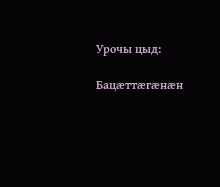Урочы цыд:

Бацæттæгæнæн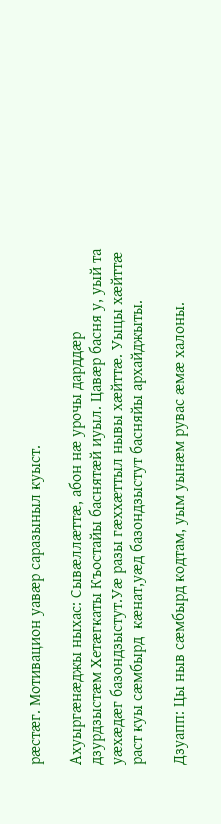рæстæг. Мотивацион уавæр саразыныл куыст.

Ахуыргæнæджы ныхас: Сывæллæттæ, абон нæ урочы дарддæр дзурдзыстæм Хетæгкаты Къостайы баснятæй иуыл. Цавæр басня у, уый та уæхæдæг базондзыстут.Уæ разы гæххæттыл нывы хæйттæ. Уыцы хæйттæ раст куы сæмбырд  кæнат,уæд базондзыстут басняйы архайджыты.

Дзуапп: Цы ныв сæмбырд кодтам, уым уынæм рувас æмæ халоны.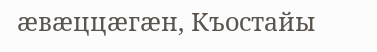æвæццæгæн, Къостайы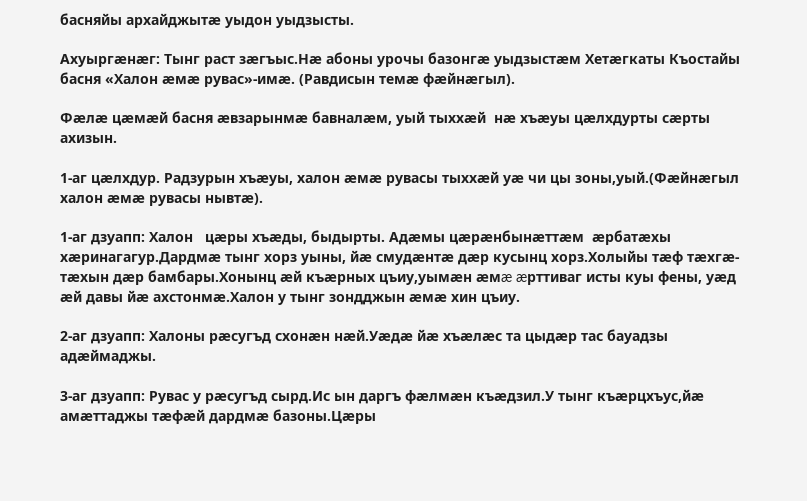басняйы архайджытæ уыдон уыдзысты.

Ахуыргæнæг: Тынг раст зæгъыс.Нæ абоны урочы базонгæ уыдзыстæм Хетæгкаты Къостайы басня «Халон æмæ рувас»-имæ. (Равдисын темæ фæйнæгыл).

Фæлæ цæмæй басня æвзарынмæ бавналæм, уый тыххæй  нæ хъæуы цæлхдурты сæрты ахизын.

1-аг цæлхдур. Радзурын хъæуы, халон æмæ рувасы тыххæй уæ чи цы зоны,уый.(Фæйнæгыл  халон æмæ рувасы нывтæ).

1-аг дзуапп: Халон   цæры хъæды, быдырты. Адæмы цæрæнбынæттæм  æрбатæхы хæринагагур.Дардмæ тынг хорз уыны, йæ смудæнтæ дæр кусынц хорз.Холыйы тæф тæхгæ-тæхын дæр бамбары.Хонынц æй къæрных цъиу,уымæн æмæ æрттиваг исты куы фены, уæд æй давы йæ ахстонмæ.Халон у тынг зондджын æмæ хин цъиу.

2-аг дзуапп: Халоны рæсугъд схонæн нæй.Уæдæ йæ хъæлæс та цыдæр тас бауадзы адæймаджы.

3-аг дзуапп: Рувас у рæсугъд сырд.Ис ын даргъ фæлмæн къæдзил.У тынг къæрцхъус,йæ амæттаджы тæфæй дардмæ базоны.Цæры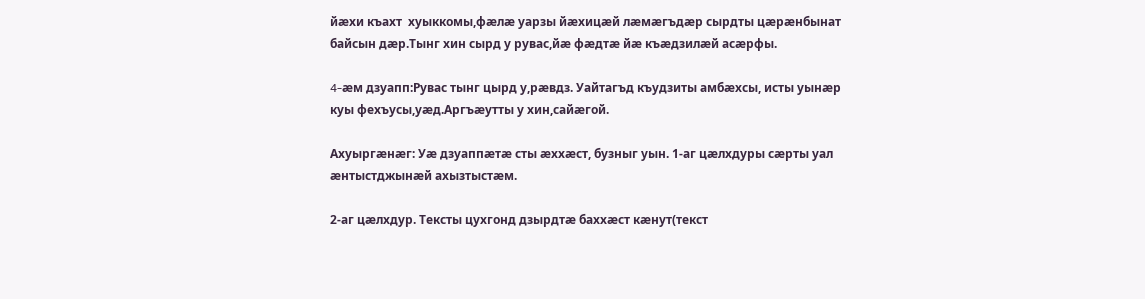йæхи къахт  хуыккомы,фæлæ уарзы йæхицæй лæмæгъдæр сырдты цæрæнбынат байсын дæр.Тынг хин сырд у рувас,йæ фæдтæ йæ къæдзилæй асæрфы.

4-æм дзуапп:Рувас тынг цырд у,рæвдз. Уайтагъд къудзиты амбæхсы, исты уынæр куы фехъусы,уæд.Аргъæутты у хин,сайæгой.

Ахуыргæнæг: Уæ дзуаппæтæ сты æххæст, бузныг уын. 1-аг цæлхдуры сæрты уал æнтыстджынæй ахызтыстæм.

2-аг цæлхдур. Тексты цухгонд дзырдтæ баххæст кæнут(текст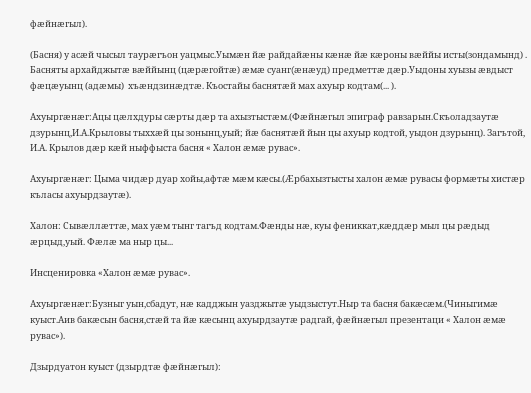фæйнæгыл).

(Басня) у асæй чысыл таурæгъон уацмыс.Уымæн йæ райдайæны кæнæ йæ кæроны вæййы исты(зондамынд) . Басняты архайджытæ вæййынц (цæрæгойтæ) æмæ суанг(æнæуд) предметтæ дæр.Уыдоны хуызы æвдыст фæцæуынц (адæмы)  хъæндзинæдтæ. Къостайы баснятæй мах ахуыр кодтам(... ).

Ахуыргæнæг:Ацы цæлхдуры сæрты дæр та ахызтыстæм.(Фæйнæгыл эпиграф равзарын.Скъоладзаутæ дзурынц,И.А.Крыловы тыххæй цы зонынц,уый; йæ баснятæй йын цы ахуыр кодтой, уыдон дзурынц). Загътой, И.А. Крылов дæр кæй ныффыста басня « Халон æмæ рувас».

Ахуыргæнæг: Цыма чидæр дуар хойы,афтæ мæм кæсы.(Ӕрбахызтысты халон æмæ рувасы формæты хистæр къласы ахуырдзаутæ).

Халон: Сывæллæттæ, мах уæм тынг тагъд кодтам.Фæнды нæ, куы фениккат,кæддæр мыл цы рæдыд æрцыд,уый. Фæлæ ма ныр цы...

Инсценировка «Халон æмæ рувас».

Ахуыргæнæг:Бузныг уын,сбадут, нæ кадджын уазджытæ уыдзыстут.Ныр та басня бакæсæм.(Чиныгимæ куыст.Аив бакæсын басня,стæй та йæ кæсынц ахуырдзаутæ радгай, фæйнæгыл презентаци « Халон æмæ рувас»).

Дзырдуатон куыст (дзырдтæ фæйнæгыл):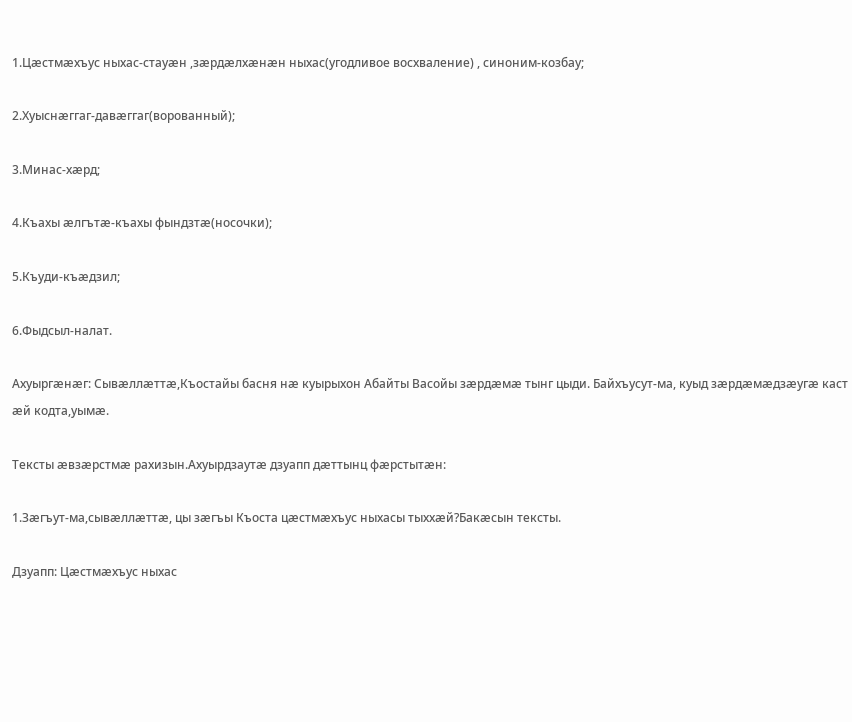1.Цæстмæхъус ныхас-стауæн ,зæрдæлхæнæн ныхас(угодливое восхваление) , синоним-козбау;

2.Хуыснæггаг-давæггаг(ворованный);

3.Минас-хæрд;

4.Къахы æлгътæ-къахы фындзтæ(носочки);

5.Къуди-къæдзил;

6.Фыдсыл-налат.

Ахуыргæнæг: Сывæллæттæ,Къостайы басня нæ куырыхон Абайты Васойы зæрдæмæ тынг цыди. Байхъусут-ма, куыд зæрдæмæдзæугæ каст æй кодта,уымæ.

Тексты æвзæрстмæ рахизын.Ахуырдзаутæ дзуапп дæттынц фæрстытæн:

1.Зæгъут-ма,сывæллæттæ, цы зæгъы Къоста цæстмæхъус ныхасы тыххæй?Бакæсын тексты.

Дзуапп: Цæстмæхъус ныхас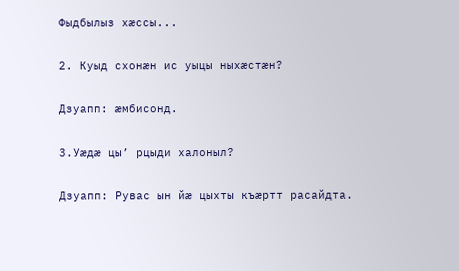Фыдбылыз хæссы...

2. Куыд схонæн ис уыцы ныхæстæн?

Дзуапп: æмбисонд.

3.Уæдæ цы’ рцыди халоныл?

Дзуапп: Рувас ын йæ цыхты къæртт расайдта.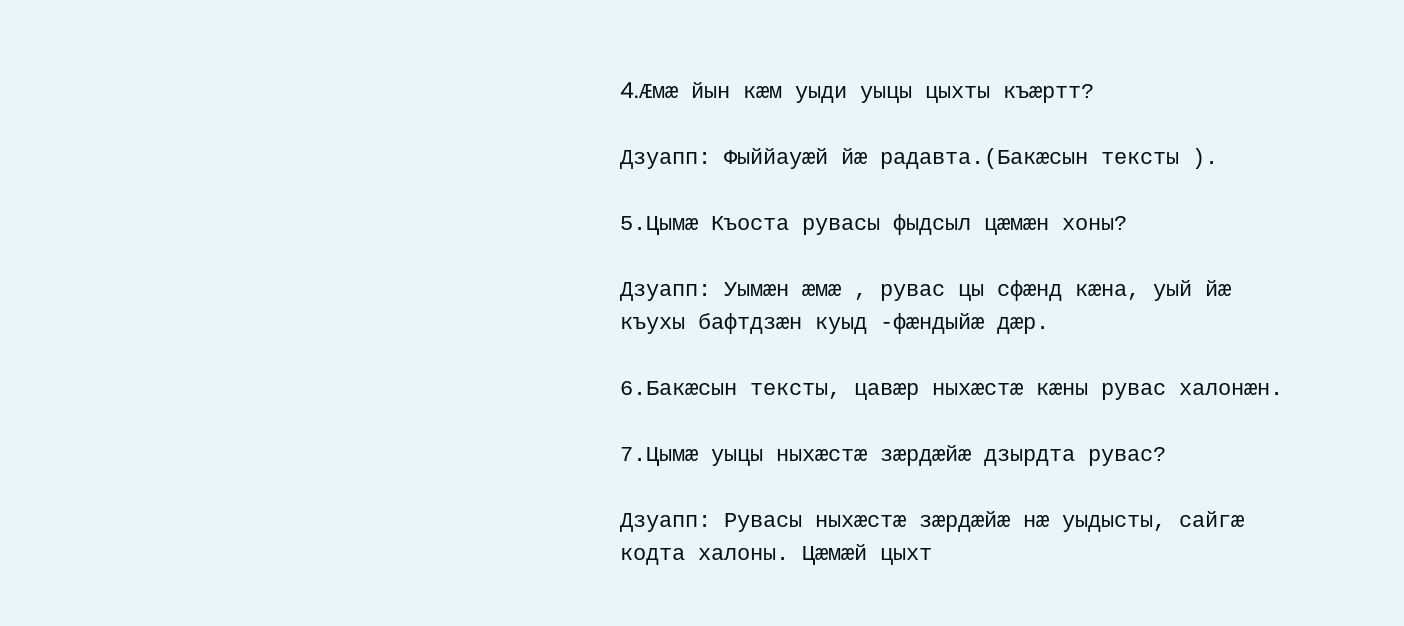4.Æмæ йын кæм уыди уыцы цыхты къæртт?

Дзуапп: Фыййауæй йæ радавта.(Бакæсын тексты ).

5.Цымæ Къоста рувасы фыдсыл цæмæн хоны?

Дзуапп: Уымæн æмæ , рувас цы сфæнд кæна, уый йæ къухы бафтдзæн куыд -фæндыйæ дæр.

6.Бакæсын тексты, цавæр ныхæстæ кæны рувас халонæн.

7.Цымæ уыцы ныхæстæ зæрдæйæ дзырдта рувас?

Дзуапп: Рувасы ныхæстæ зæрдæйæ нæ уыдысты, сайгæ кодта халоны. Цæмæй цыхт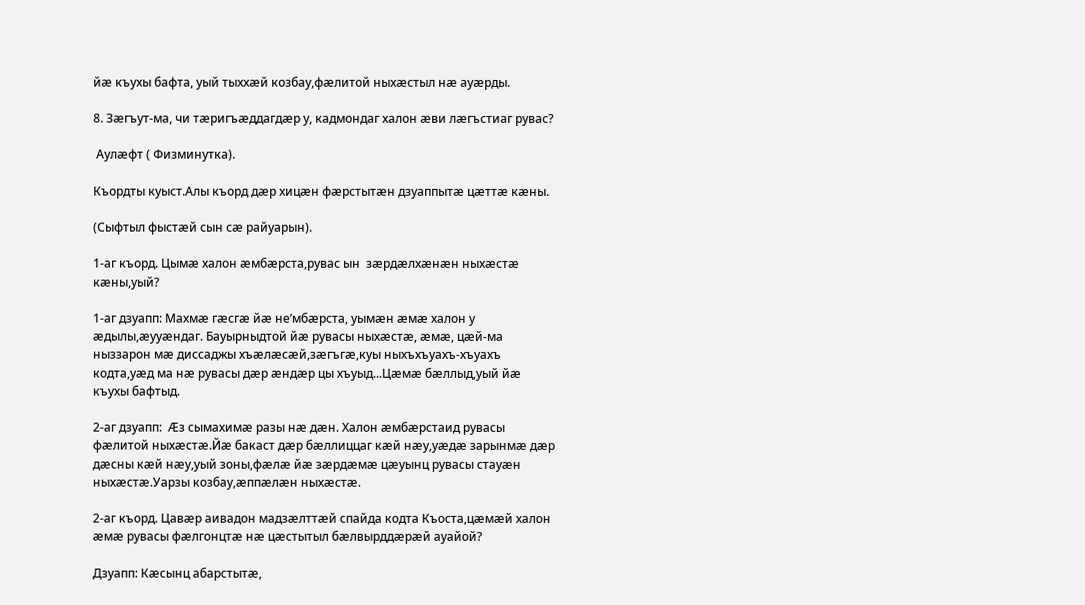йæ къухы бафта, уый тыххæй козбау,фæлитой ныхæстыл нæ ауæрды.

8. Зæгъут-ма, чи тæригъæддагдæр у, кадмондаг халон æви лæгъстиаг рувас?

 Аулæфт ( Физминутка).

Къордты куыст.Алы къорд дæр хицæн фæрстытæн дзуаппытæ цæттæ кæны.

(Сыфтыл фыстæй сын сæ райуарын).

1-аг къорд. Цымæ халон æмбæрста,рувас ын  зæрдæлхæнæн ныхæстæ кæны,уый?

1-аг дзуапп: Махмæ гæсгæ йæ не’мбæрста, уымæн æмæ халон у æдылы,æууæндаг. Бауырныдтой йæ рувасы ныхæстæ, æмæ, цæй-ма ныззарон мæ диссаджы хъæлæсæй,зæгъгæ,куы ныхъхъуахъ-хъуахъ кодта,уæд ма нæ рувасы дæр æндæр цы хъуыд...Цæмæ бæллыд,уый йæ къухы бафтыд.

2-аг дзуапп:  Æз сымахимæ разы нæ дæн. Халон æмбæрстаид рувасы фæлитой ныхæстæ.Йæ бакаст дæр бæллиццаг кæй нæу,уæдæ зарынмæ дæр дæсны кæй нæу,уый зоны,фæлæ йæ зæрдæмæ цæуынц рувасы стауæн ныхæстæ.Уарзы козбау,æппæлæн ныхæстæ.

2-аг къорд. Цавæр аивадон мадзæлттæй спайда кодта Къоста,цæмæй халон æмæ рувасы фæлгонцтæ нæ цæстытыл бæлвырддæрæй ауайой?

Дзуапп: Кæсынц абарстытæ,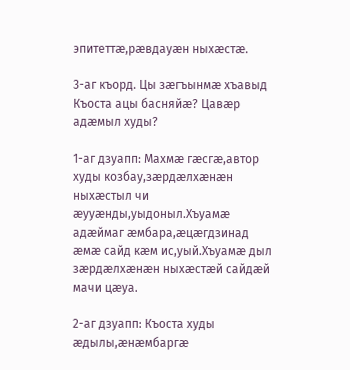эпитеттæ,рæвдауæн ныхæстæ.

3-аг къорд. Цы зæгъынмæ хъавыд Къоста ацы басняйæ? Цавæр адæмыл худы?

1-аг дзуапп: Махмæ гæсгæ,автор худы козбау,зæрдæлхæнæн ныхæстыл чи æууæнды,уыдоныл.Хъуамæ адæймаг æмбара,æцæгдзинад æмæ сайд кæм ис,уый.Хъуамæ дыл зæрдæлхæнæн ныхæстæй сайдæй мачи цæуа.

2-аг дзуапп: Къоста худы æдылы,æнæмбаргæ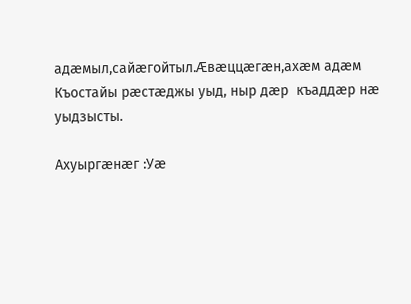адæмыл,сайæгойтыл.Æвæццæгæн,ахæм адæм Къостайы рæстæджы уыд, ныр дæр  къаддæр нæ уыдзысты.

Ахуыргæнæг :Уæ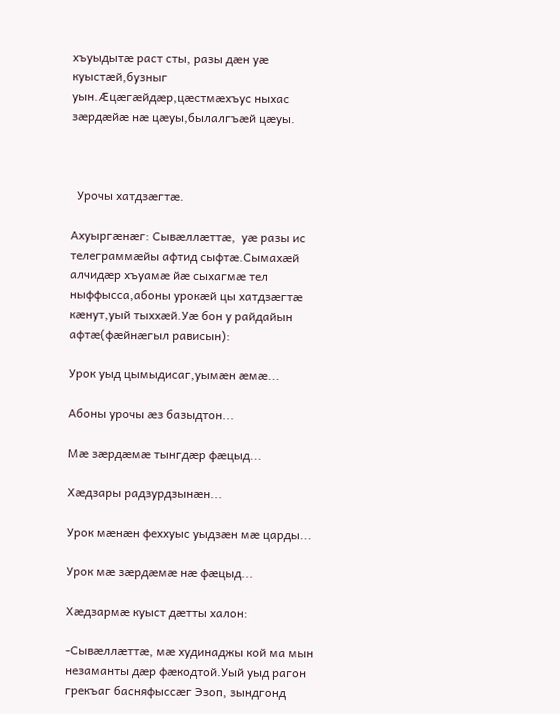хъуыдытæ раст сты, разы дæн уæ куыстæй,бузныг уын.Æцæгæйдæр,цæстмæхъус ныхас зæрдæйæ нæ цæуы,былалгъæй цæуы.



  Урочы хатдзæгтæ.

Ахуыргæнæг: Сывæллæттæ,  уæ разы ис телеграммæйы афтид сыфтæ.Сымахæй алчидæр хъуамæ йæ сыхагмæ тел ныффысса,абоны урокæй цы хатдзæгтæ кæнут,уый тыххæй.Уæ бон у райдайын афтæ(фæйнæгыл рависын):

Урок уыд цымыдисаг,уымæн æмæ...

Абоны урочы æз базыдтон...

Мæ зæрдæмæ тынгдæр фæцыд...

Хæдзары радзурдзынæн...

Урок мæнæн феххуыс уыдзæн мæ царды...

Урок мæ зæрдæмæ нæ фæцыд...

Хæдзармæ куыст дæтты халон:

-Сывæллæттæ, мæ худинаджы кой ма мын незаманты дæр фæкодтой.Уый уыд рагон грекъаг басняфыссæг Эзоп, зындгонд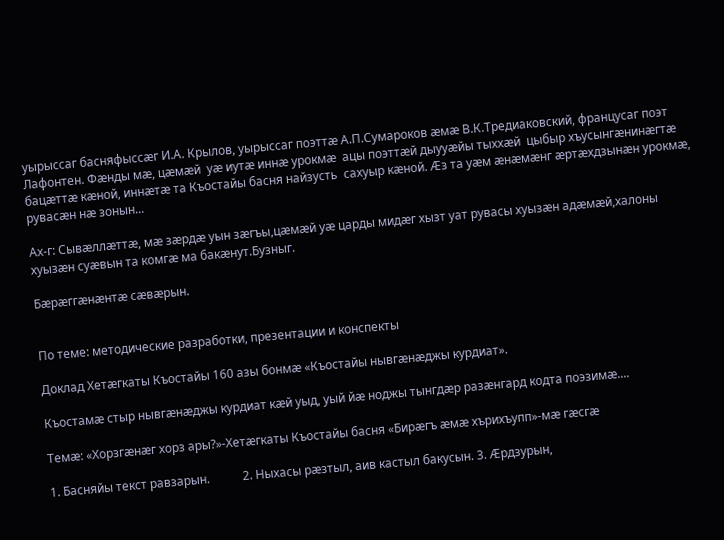уырыссаг басняфыссæг И.А. Крылов, уырыссаг поэттæ А.П.Сумароков æмæ В.К.Тредиаковский, францусаг поэт Лафонтен. Фæнды мæ, цæмæй  уæ иутæ иннæ урокмæ  ацы поэттæй дыууæйы тыххæй  цыбыр хъусынгæнинæгтæ бацæттæ кæной, иннæтæ та Къостайы басня найзусть  сахуыр кæной. Æз та уæм æнæмæнг æртæхдзынæн урокмæ, рувасæн нæ зонын...

Ах-г: Сывæллæттæ, мæ зæрдæ уын зæгъы,цæмæй уæ царды мидæг хызт уат рувасы хуызæн адæмæй,халоны хуызæн суæвын та комгæ ма бакæнут.Бузныг.

Бæрæггæнæнтæ сæвæрын.


По теме: методические разработки, презентации и конспекты

Доклад Хетæгкаты Къостайы 160 азы бонмæ «Къостайы нывгæнæджы курдиат».

Къостамæ стыр нывгæнæджы курдиат кæй уыд, уый йæ ноджы тынгдæр разæнгард кодта поэзимæ....

Темæ: «Хорзгæнæг хорз ары?»-Хетæгкаты Къостайы басня «Бирæгъ æмæ хърихъупп»-мæ гæсгæ

1. Басняйы текст равзарын.           2. Ныхасы рæзтыл, аив кастыл бакусын. 3. Æрдзурын,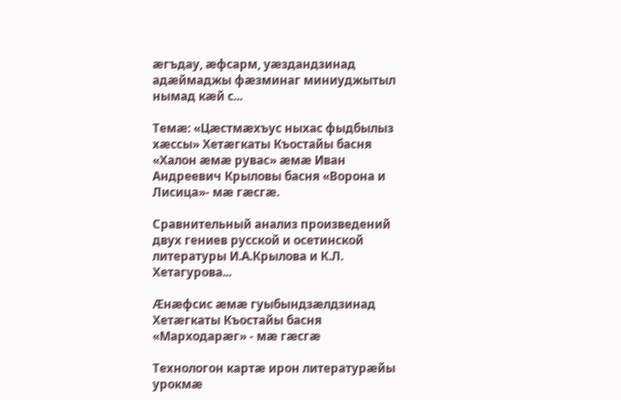æгъдау, æфсарм, уæздандзинад адæймаджы фæзминаг миниуджытыл нымад кæй с...

Темæ: «Цæстмæхъус ныхас фыдбылыз хæссы» Хетæгкаты Къостайы басня «Халон æмæ рувас» æмæ Иван Андреевич Крыловы басня «Ворона и Лисица»- мæ гæсгæ.

Сравнительный анализ произведений двух гениев русской и осетинской литературы И.А.Крылова и К.Л. Хетагурова...

Ӕнӕфсис ӕмӕ гуыбындзӕлдзинад Хетæгкаты Къостайы басня «Марходарӕг» - мæ гæсгæ

Технологон картӕ ирон литературӕйы урокмӕ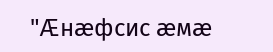"Ӕнӕфсис ӕмӕ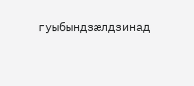гуыбындзӕлдзинад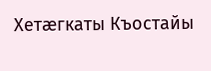Хетæгкаты Къостайы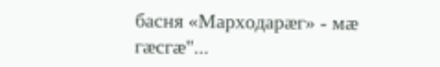басня «Марходарӕг» - мæ гæсгæ"...